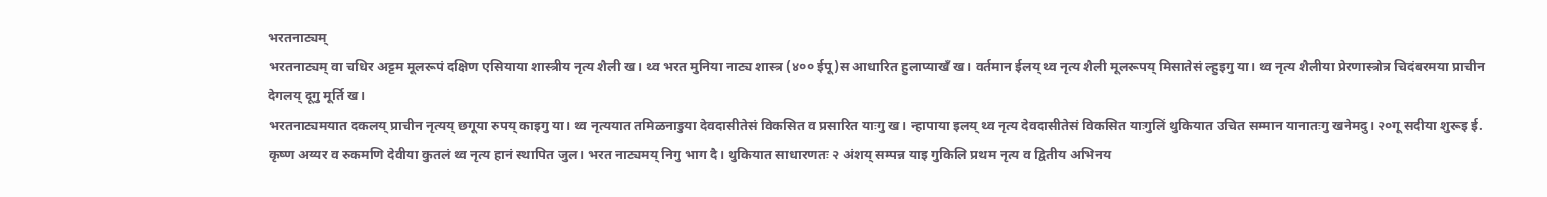भरतनाट्यम्
भरतनाट्यम् वा चधिर अट्टम मूलरूपं दक्षिण एसियाया शास्त्रीय नृत्य शैली ख। थ्व भरत मुनिया नाट्य शास्त्र (४०० ईपू)स आधारित हुलाप्याखँ ख। वर्तमान ईलय् थ्व नृत्य शैली मूलरूपय् मिसातेसं ल्हुइगु या। थ्व नृत्य शैलीया प्रेरणास्त्रोत्र चिदंबरमया प्राचीन देगलय् दूगु मूर्ति ख।
भरतनाट्यमयात दकलय् प्राचीन नृत्यय् छगूया रुपय् काइगु या। थ्व नृत्ययात तमिळनाडुया देवदासीतेसं विकसित व प्रसारित याःगु ख। न्हापाया इलय् थ्व नृत्य देवदासीतेसं विकसित याःगुलिं थुकियात उचित सम्मान यानातःगु खनेमदु। २०गू सदीया शुरूइ ई. कृष्ण अय्यर व रुकमणि देवीया कुतलं थ्व नृत्य हानं स्थापित जुल। भरत नाट्यमय् निगु भाग दै। थुकियात साधारणतः २ अंशय् सम्पन्न याइ गुकिलि प्रथम नृत्य व द्वितीय अभिनय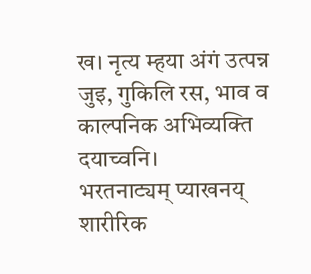ख। नृत्य म्हया अंगं उत्पन्न जुइ, गुकिलि रस, भाव व काल्पनिक अभिव्यक्ति दयाच्वनि।
भरतनाट्यम् प्याखनय् शारीरिक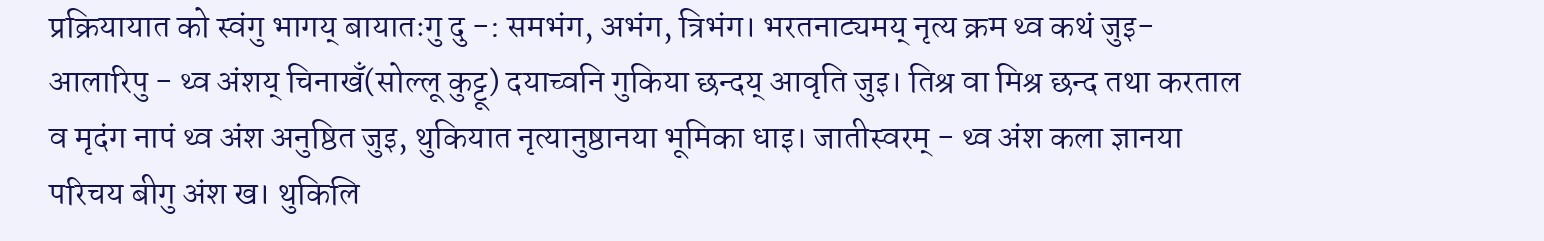प्रक्रियायात को स्वंगु भागय् बायातःगु दु -: समभंग, अभंग, त्रिभंग। भरतनाट्यमय् नृत्य क्रम थ्व कथं जुइ- आलारिपु - थ्व अंशय् चिनाखँ(सोल्लू कुट्टू) दयाच्वनि गुकिया छन्दय् आवृति जुइ। तिश्र वा मिश्र छन्द तथा करताल व मृदंग नापं थ्व अंश अनुष्ठित जुइ, थुकियात नृत्यानुष्ठानया भूमिका धाइ। जातीस्वरम् - थ्व अंश कला ज्ञानया परिचय बीगु अंश ख। थुकिलि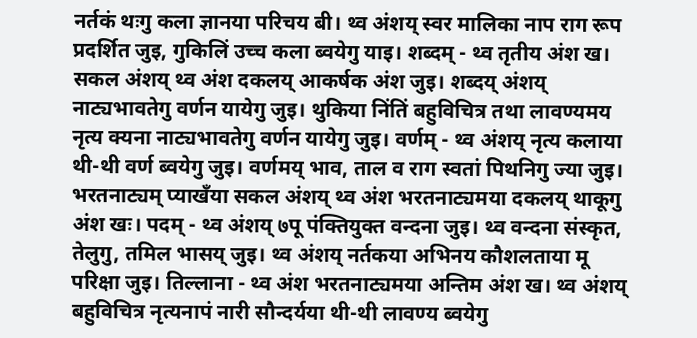नर्तकं थःगु कला ज्ञानया परिचय बी। थ्व अंशय् स्वर मालिका नाप राग रूप प्रदर्शित जुइ, गुकिलिं उच्च कला ब्वयेगु याइ। शब्दम् - थ्व तृतीय अंश ख। सकल अंशय् थ्व अंश दकलय् आकर्षक अंश जुइ। शब्दय् अंशय् नाट्यभावतेगु वर्णन यायेगु जुइ। थुकिया निंतिं बहुविचित्र तथा लावण्यमय नृत्य क्यना नाट्यभावतेगु वर्णन यायेगु जुइ। वर्णम् - थ्व अंशय् नृत्य कलाया थी-थी वर्ण ब्वयेगु जुइ। वर्णमय् भाव, ताल व राग स्वतां पिथनिगु ज्या जुइ। भरतनाट्यम् प्याखँया सकल अंशय् थ्व अंश भरतनाट्यमया दकलय् थाकूगु अंश खः। पदम् - थ्व अंशय् ७पू पंक्तियुक्त वन्दना जुइ। थ्व वन्दना संस्कृत, तेलुगु, तमिल भासय् जुइ। थ्व अंशय् नर्तकया अभिनय कौशलताया मू परिक्षा जुइ। तिल्लाना - थ्व अंश भरतनाट्यमया अन्तिम अंश ख। थ्व अंशय् बहुविचित्र नृत्यनापं नारी सौन्दर्यया थी-थी लावण्य ब्वयेगु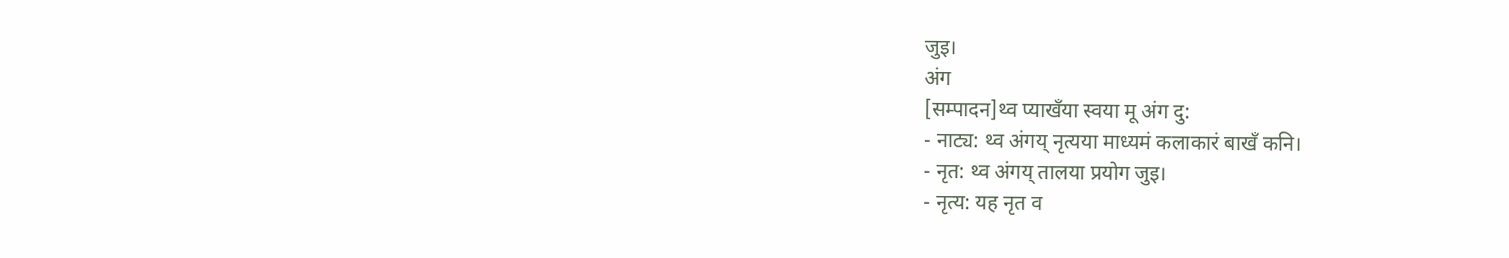जुइ।
अंग
[सम्पादन]थ्व प्याखँया स्वया मू अंग दु:
- नाट्य: थ्व अंगय् नृत्यया माध्यमं कलाकारं बाखँ कनि।
- नृत: थ्व अंगय् तालया प्रयोग जुइ।
- नृत्य: यह नृत व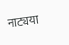नाट्यया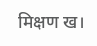मिक्षण ख।